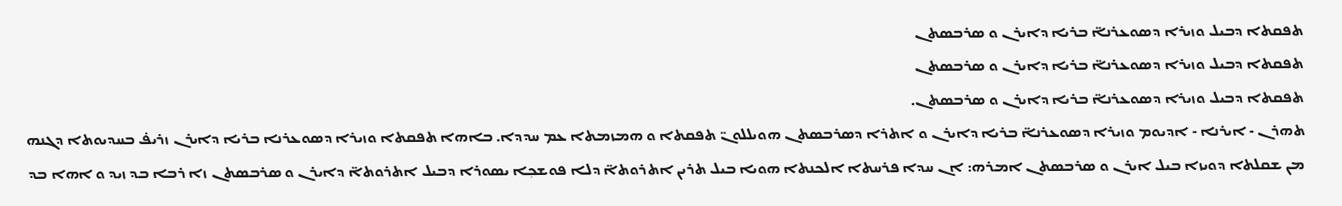ܬܦܩܬܐ ܕܒܝܠ ܘܙܝܪܐ ܕܣܘܥܪܢܐ̈ ܒܪܝܐ ܕܐܝܪܢ ܘ ܣܪܒܣܬܢ
ܬܦܩܬܐ ܕܒܝܠ ܘܙܝܪܐ ܕܣܘܥܪܢܐ̈ ܒܪܝܐ ܕܐܝܪܢ ܘ ܣܪܒܣܬܢ
ܬܦܩܬܐ ܕܒܝܠ ܘܙܝܪܐ ܕܣܘܥܪܢܐ̈ ܒܪܝܐ ܕܐܝܪܢ ܘ ܣܪܒܣܬܢ.
ܬܗܪܢ - ܐܝܪܢܐ - ܐܕܝܘܡ ܘܙܝܪܐ ܕܣܘܥܪܢܐ̈ ܒܪܝܐ ܕܐܝܪܢ ܘ ܐܬܪܐ ܕܣܪܒܣܬܢ ܗܘܝܠܠܘܢ̈ ܬܦܩܬܐ ܘ ܗܡܙܡܬܐ ܥܡ ܚܕܕܐ. ܒܐܗܐ ܬܦܩܬܐ ܘܙܝܪܐ ܕܣܘܥܪܢܐ ܒܪܝܐ ܕܐܝܪܢ ܙܪܝܦ̇ ܒܚܕܝܘܬܐ ܕܓܢܗ ܡܢ ܫܩܠܬܐ ܕܘܝܙܐ ܒܝܠ ܐܝܪܢ ܘ ܣܪܒܣܬܢ ܐܡܪܗ: ܐܢ ܚܕܐ ܦܪܚܬܐ ܐܠܟܢܬܐ ܗܘܝܐ ܒܝܠ ܬܪܝܢ ܐܬܪܘܬܐ̈ ܕܠܐ ܦܘܫܟܼܐ ܝܣܘܪܐ ܕܒܝܠ ܐܬܪܘܬܐ̈ ܕܐܝܪܢ ܘ ܣܪܒܣܬܢ ܙܐ ܪܒܐ ܒܕ ܙܝܕ ܘ ܐܗܐ ܒܕ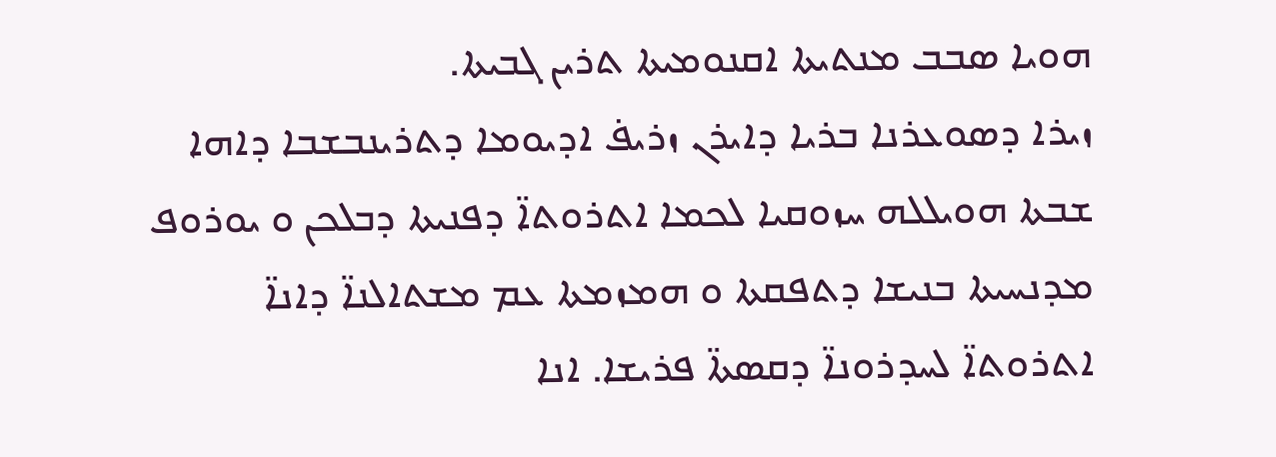ܗܘܝܐ ܣܒܒ ܡܢܬܝܬܐ ܐܩܢܘܡܝܬܐ ܬܪܝܢ ܓܒܝܬܐ.
ܙܝܪܐ ܕܣܘܥܪܢܐ ܒܪܝܐ ܕܐܝܪܢ ܙܪܝܦ̇ ܐܕܝܘܡܐ ܕܬܪܝܢܒܫܒܐ ܕܐܗܐ ܫܒܬܐ ܗܘܝܠܠܗ ܚܙܘܩܝܐ ܠܟܡܐ ܐܬܪܘܬܐ̈ ܕܦܢܝܬܐ ܕܒܠܟܢ ܘ ܝܘܪܘܦ ܡܕܢܚܝܬܐ ܒܢܝܫܐ ܕܬܦܩܬܐ ܘ ܗܡܙܡܬܐ ܥܡ ܡܫܬܐܠܢܐ̈ ܕܐܢܐ̈ ܐܬܪܘܬܐ̈ ܠܚܕܪܘܢܐ̈ ܕܩܣܬܐ̈ ܦܪܝܫܐ. ܐܢܐ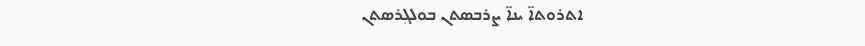ܐܬܪܘܬܐ̈ ܝܢܐ̈ ܨܪܒܣܬܢ ܒܘܠܓܼܪܣܬܢ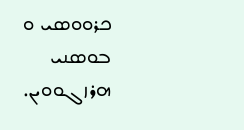ܟܪܘܘܣܝ ܘ ܒܘܣܢܝ ܗܪܙܓܘܘܝܢ.